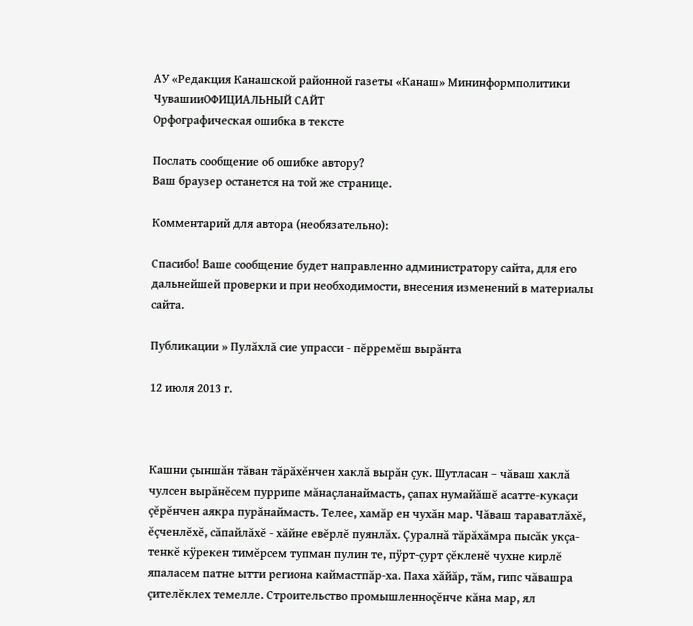АУ «Редакция Канашской районной газеты «Канаш» Мининформполитики ЧувашииОФИЦИАЛЬНЫЙ САЙТ
Орфографическая ошибка в тексте

Послать сообщение об ошибке автору?
Ваш браузер останется на той же странице.

Комментарий для автора (необязательно):

Спасибо! Ваше сообщение будет направленно администратору сайта, для его дальнейшей проверки и при необходимости, внесения изменений в материалы сайта.

Публикации » Пулăхлă сие упрасси - пĕрремĕш вырăнта

12 июля 2013 г.



Кашни çыншăн тăван тăрăхĕнчен хаклă вырăн çук. Шутласан – чăваш хаклă чулсен вырăнĕсем пуррипе мăнаçланаймасть, çапах нумайăшĕ асатте-кукаçи çĕрĕнчен аякра пурăнаймасть. Телее, хамăр ен чухăн мар. Чăваш тараватлăхĕ, ĕçченлĕхĕ, сăпайлăхĕ - хăйне евĕрлĕ пуянлăх. Çуралнă тăрăхăмра пысăк укçа-тенкĕ кÿрекен тимĕрсем тупман пулин те, пÿрт-çурт çĕкленĕ чухне кирлĕ япаласем патне ытти региона каймастпăр-ха. Паха хăйăр, тăм, гипс чăвашра çителĕклех темелле. Строительство промышленноçĕнче кăна мар, ял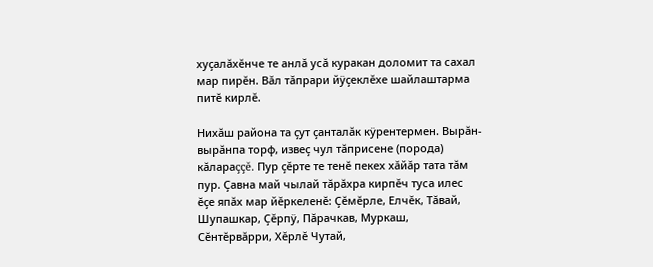хуçалăхĕнче те анлă усă куракан доломит та сахал мар пирĕн. Вăл тăпрари йÿçеклĕхе шайлаштарма питĕ кирлĕ.

Нихăш района та çут çанталăк кÿрентермен. Вырăн-вырăнпа торф, извеç чул тăприсене (порода) кăлараççĕ. Пур çĕрте те тенĕ пекех хăйăр тата тăм пур. Çавна май чылай тăрăхра кирпĕч туса илес ĕçе япăх мар йĕркеленĕ: Çĕмĕрле, Елчĕк, Тăвай, Шупашкар, Çĕрпÿ, Пăрачкав, Муркаш, Сĕнтĕрвăрри, Хĕрлĕ Чутай,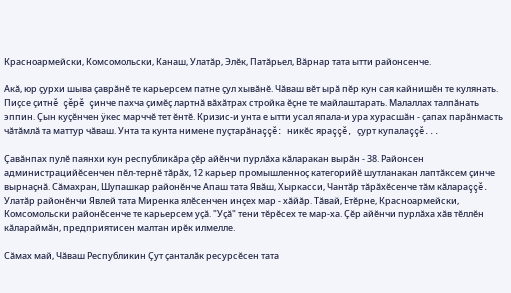Красноармейски, Комсомольски, Канаш, Улатăр, Элĕк, Патăрьел, Вăрнар тата ытти районсенче.

Акă, юр çурхи шыва çаврăнĕ те карьерсем патне çул хывăнĕ. Чăваш вĕт ырă пĕр кун сая кайнишĕн те кулянать. Пиçсе çитнĕ çĕрĕ çинче пахча çимĕç лартнă вăхăтрах стройка ĕçне те майлаштарать. Малаллах талпăнать эппин. Çын куçĕнчен ÿкес марччĕ тет ĕнтĕ. Кризис-и унта е ытти усал япала-и ура хурасшăн - çапах парăнмасть чăтăмлă та маттур чăваш. Унта та кунта нимене пуçтарăнаççĕ: никĕс яраççĕ, çурт купалаççĕ...

Çавăнпах пулĕ паянхи кун республикăра çĕр айĕнчи пурлăха кăларакан вырăн - 38. Районсен администрацийĕсенчен пĕл-тернĕ тăрăх, 12 карьер промышленноç категорийĕ шутланакан лаптăксем çинче вырнаçнă. Сăмахран, Шупашкар районĕнче Апаш тата Явăш, Хыркасси, Чантăр тăрăхĕсенче тăм кăлараççĕ. Улатăр районĕнчи Явлей тата Миренка ялĕсенчен инçех мар - хăйăр. Тăвай, Етĕрне, Красноармейски, Комсомольски районĕсенче те карьерсем уçă. "Уçă" тени тĕрĕсех те мар-ха. Çĕр айĕнчи пурлăха хăв тĕллĕн кăлараймăн, предприятисен малтан ирĕк илмелле.

Сăмах май, Чăваш Республикин Çут çанталăк ресурсĕсен тата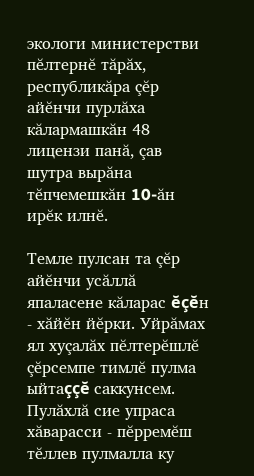экологи министерстви пĕлтернĕ тăрăх, республикăра çĕр айĕнчи пурлăха кăлармашкăн 48 лицензи панă, çав шутра вырăна тĕпчемешкăн 10-ăн ирĕк илнĕ.

Темле пулсан та çĕр айĕнчи усăллă япаласене кăларас ĕçĕн - хăйĕн йĕрки. Уйрăмах ял хуçалăх пĕлтерĕшлĕ çĕрсемпе тимлĕ пулма ыйтаççĕ саккунсем. Пулăхлă сие упраса хăварасси - пĕрремĕш тĕллев пулмалла ку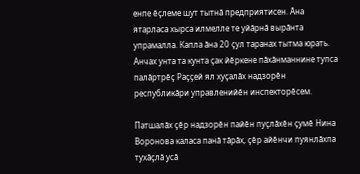енпе ĕçлеме шут тытнă предприятисен. Ăна ятарласа хырса илмелле те уйăрнă вырăнта упрамалла. Капла ăна 20 çул таранах тытма юрать. Анчах унта та кунта çак йĕркене пăхăнманнине тупса палăртрĕç Раççей ял хуçалăх надзорĕн республикăри управленийĕн инспекторĕсем.

Патшалăх çĕр надзорĕн пайĕн пуçлăхĕн çумĕ Нина Воронова каласа панă тăрăх, çĕр айĕнчи пуянлăхпа тухăçлă усă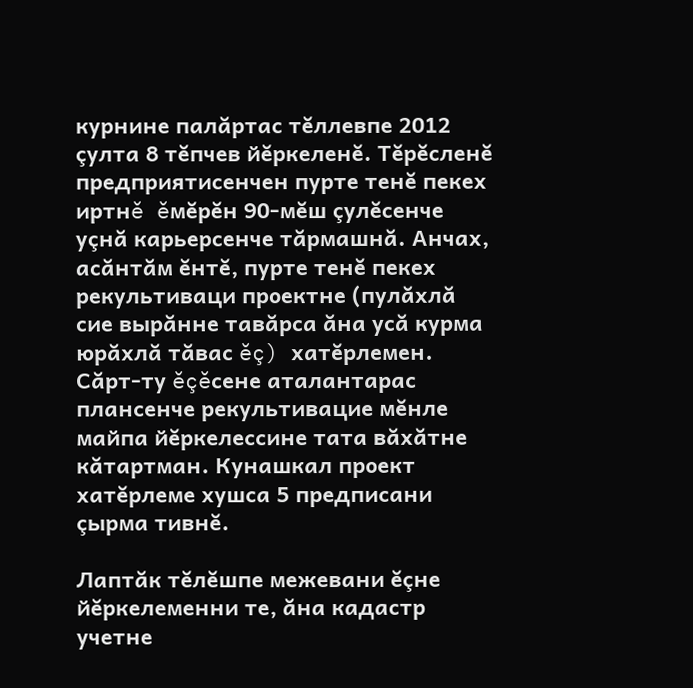курнине палăртас тĕллевпе 2012 çулта 8 тĕпчев йĕркеленĕ. Тĕрĕсленĕ предприятисенчен пурте тенĕ пекех иртнĕ ĕмĕрĕн 90-мĕш çулĕсенче уçнă карьерсенче тăрмашнă. Анчах, асăнтăм ĕнтĕ, пурте тенĕ пекех рекультиваци проектне (пулăхлă сие вырăнне тавăрса ăна усă курма юрăхлă тăвас ĕç) хатĕрлемен. Сăрт-ту ĕçĕсене аталантарас плансенче рекультивацие мĕнле майпа йĕркелессине тата вăхăтне кăтартман. Кунашкал проект хатĕрлеме хушса 5 предписани çырма тивнĕ.

Лаптăк тĕлĕшпе межевани ĕçне йĕркелеменни те, ăна кадастр учетне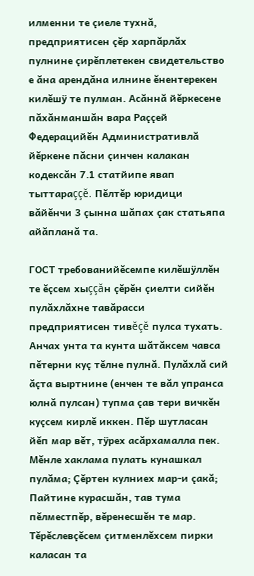илменни те çиеле тухнă, предприятисен çĕр харпăрлăх пулнине çирĕплетекен свидетельство е ăна арендăна илнине ĕнентерекен килĕшÿ те пулман. Асăннă йĕркесене пăхăнманшăн вара Раççей Федерацийĕн Административлă йĕркене пăсни çинчен калакан кодексăн 7.1 статйипе явап тыттараççĕ. Пĕлтĕр юридици вăйĕнчи 3 çынна шăпах çак статьяпа айăпланă та.

ГОСТ требованийĕсемпе килĕшÿллĕн те ĕçсем хыççăн çĕрĕн çиелти сийĕн пулăхлăхне тавăрасси предприятисен тивĕçĕ пулса тухать. Анчах унта та кунта шăтăксем чавса пĕтерни куç тĕлне пулнă. Пулăхлă сий ăçта выртнине (енчен те вăл упранса юлнă пулсан) тупма çав тери вичкĕн куçсем кирлĕ иккен. Пĕр шутласан йĕп мар вĕт, тÿрех асăрхамалла пек. Мĕнле хаклама пулать кунашкал пулăма; Çĕртен кулниех мар-и çакă; Пайтине курасшăн, тав тума пĕлместпĕр, вĕренесшĕн те мар. Тĕрĕслевçĕсем çитменлĕхсем пирки каласан та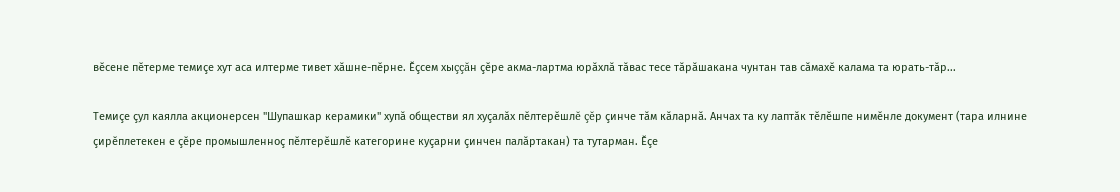вĕсене пĕтерме темиçе хут аса илтерме тивет хăшне-пĕрне. Ĕçсем хыççăн çĕре акма-лартма юрăхлă тăвас тесе тăрăшакана чунтан тав сăмахĕ калама та юрать-тăр...

Темиçе çул каялла акционерсен "Шупашкар керамики" хупă обществи ял хуçалăх пĕлтерĕшлĕ çĕр çинче тăм кăларнă. Анчах та ку лаптăк тĕлĕшпе нимĕнле документ (тара илнине çирĕплетекен е çĕре промышленноç пĕлтерĕшлĕ категорине куçарни çинчен палăртакан) та тутарман. Ĕçе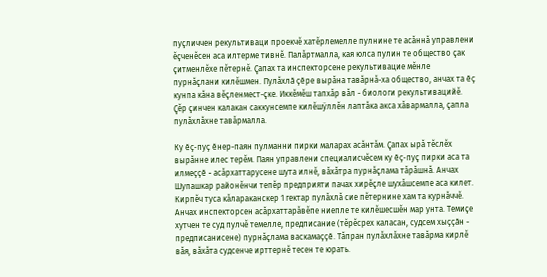пуçличчен рекультиваци проекчĕ хатĕрлемелле пулнине те асăннă управлени ĕçченĕсен аса илтерме тивнĕ. Палăртмалла, кая юлса пулин те общество çак çитменлĕхе пĕтернĕ. Çапах та инспекторсене рекультивацие мĕнле пурнăçлани килĕшмен. Пулăхлă çĕре вырăна тавăрнă-ха общество, анчах та ĕç кунпа кăна вĕçленмест-çке. Иккĕмĕш тапхăр вăл - биологи рекультивацийĕ. Çĕр çинчен калакан саккунсемпе килĕшÿллĕн лаптăка акса хăвармалла, çапла пулăхлăхне тавăрмалла.

Ку ĕç-пуç ĕнер-паян пулманни пирки маларах асăнтăм. Çапах ырă тĕслĕх вырăнне илес терĕм. Паян управлени специалисчĕсем ку ĕç-пуç пирки аса та илмеççĕ - асăрхаттарусене шута илнĕ, вăхăтра пурнăçлама тăрăшнă. Анчах Шупашкар районĕнчи тепĕр предприяти пачах хирĕçле шухăшсемпе аса килет. Кирпĕч туса кăлараканскер 1 гектар пулăхлă сие пĕтернине хам та курнăччĕ. Анчах инспекторсен асăрхаттарăвĕпе ниепле те килĕшесшĕн мар унта. Темиçе хутчен те суд пулчĕ темелле, предписание (тĕрĕсрех каласан, судсем хыççăн - предписанисене) пурнăçлама васкамаççĕ. Тăпран пулăхлăхне тавăрма кирлĕ вăя, вăхăта судсенче ирттернĕ тесен те юрать.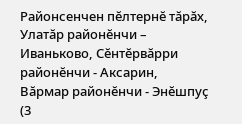Районсенчен пĕлтернĕ тăрăх, Улатăр районĕнчи – Иваньково, Сĕнтĕрвăрри районĕнчи - Аксарин, Вăрмар районĕнчи - Энĕшпуç (3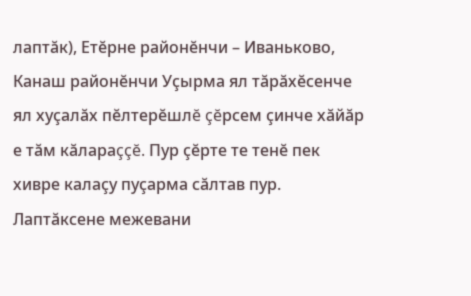лаптăк), Етĕрне районĕнчи – Иваньково, Канаш районĕнчи Уçырма ял тăрăхĕсенче ял хуçалăх пĕлтерĕшлĕ çĕрсем çинче хăйăр е тăм кăлараççĕ. Пур çĕрте те тенĕ пек хивре калаçу пуçарма сăлтав пур. Лаптăксене межевани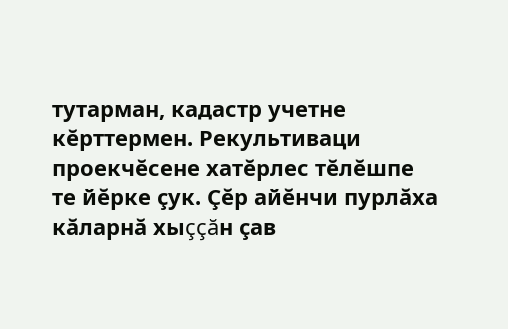тутарман, кадастр учетне кĕрттермен. Рекультиваци проекчĕсене хатĕрлес тĕлĕшпе те йĕрке çук. Çĕр айĕнчи пурлăха кăларнă хыççăн çав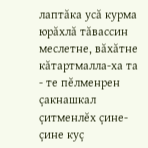лаптăка усă курма юрăхлă тăвассин меслетне, вăхăтне кăтартмалла-ха та - те пĕлменрен çакнашкал çитменлĕх çине-çине куç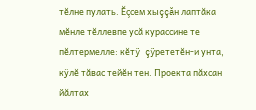тĕлне пулать. Ĕçсем хыççăн лаптăка мĕнле тĕллевпе усă курассине те пĕлтермелле: кĕтÿ çÿрететĕн-и унта, кÿлĕ тăвас тейĕн тен. Проекта пăхсан йăлтах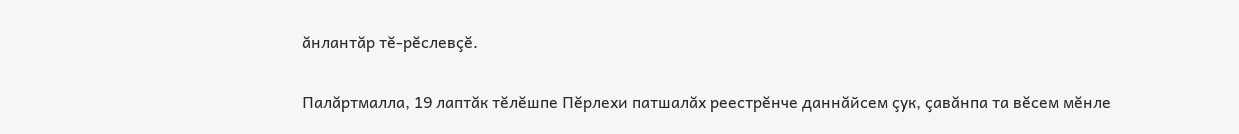ăнлантăр тĕ-рĕслевçĕ.

Палăртмалла, 19 лаптăк тĕлĕшпе Пĕрлехи патшалăх реестрĕнче даннăйсем çук, çавăнпа та вĕсем мĕнле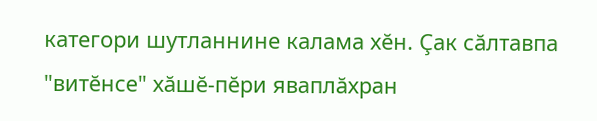категори шутланнине калама хĕн. Çак сăлтавпа "витĕнсе" хăшĕ-пĕри яваплăхран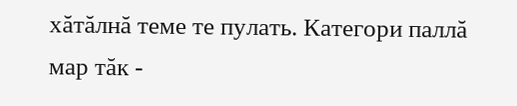хăтăлнă теме те пулать. Категори паллă мар тăк -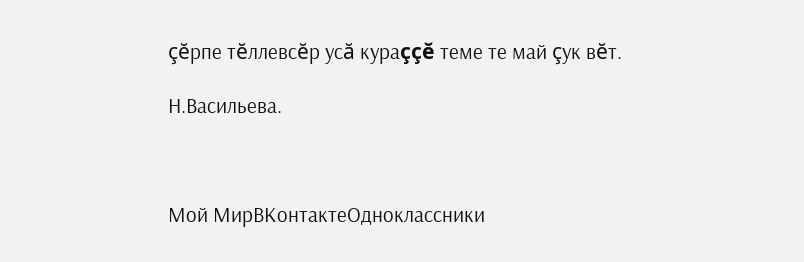çĕрпе тĕллевсĕр усă кураççĕ теме те май çук вĕт.

Н.Васильева.



Мой МирВКонтактеОдноклассники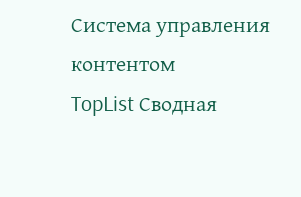Система управления контентом
TopList Сводная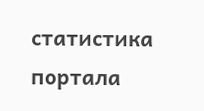статистика портала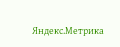Яндекс.Метрика